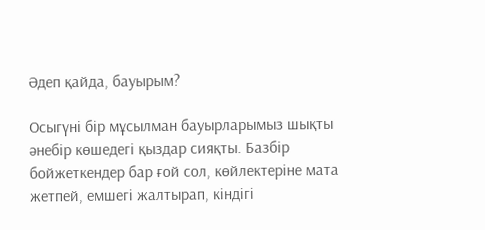Әдеп қайда, бауырым?

Осыгүні бір мұсылман бауырларымыз шықты әнебір көшедегі қыздар сияқты. Базбір бойжеткендер бар ғой сол, көйлектеріне мата жетпей, емшегі жалтырап, кіндігі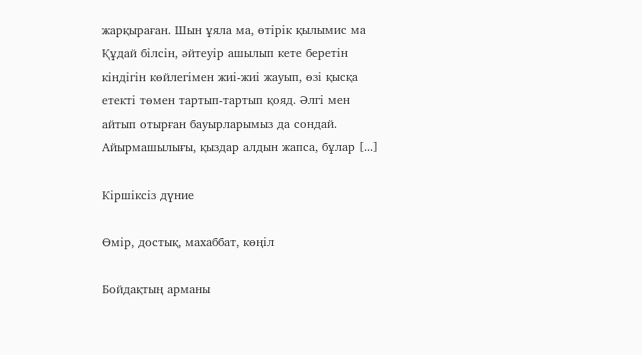жарқыраған. Шын ұяла ма, өтірік қылымис ма Құдай білсін, әйтеуір ашылып кете беретін кіндігін көйлегімен жиі-жиі жауып, өзі қысқа етекті төмен тартып-тартып қояд. Әлгі мен айтып отырған бауырларымыз да сондай. Айырмашылығы, қыздар алдын жапса, бұлар [...]

Кіршіксіз дүние

Өмір, достық, махаббат, көңіл

Бойдақтың арманы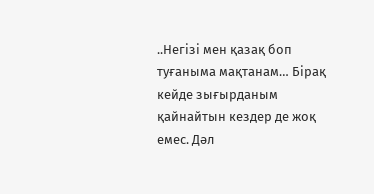..Негізі мен қазақ боп туғаныма мақтанам… Бірақ кейде зығырданым қайнайтын кездер де жоқ емес. Дәл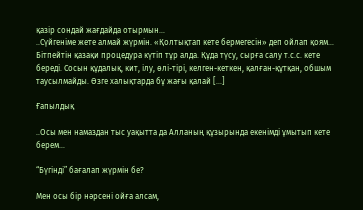қазір сондай жағдайда отырмын…
..Сүйгеніме жете алмай жүрмін. «Қолтықтап кете бермегесін» деп ойлап қоям… Бітпейтін қазақи процедура күтіп тұр алда. Құда түсу, сырға салу т.с.с. кете береді. Сосын құдалық, кит, ілу, өлі-тірі, келген-кеткен, қалған-құтқан, обшым таусылмайды. Өзге халықтарда бұ жағы қалай [...]

Ғапылдық

..Осы мен намаздан тыс уақытта да Алланың құзырында екенімді ұмытып кете берем…

“Бүгінді” бағалап жүрмін бе?

Мен осы бір нәрсені ойға алсам,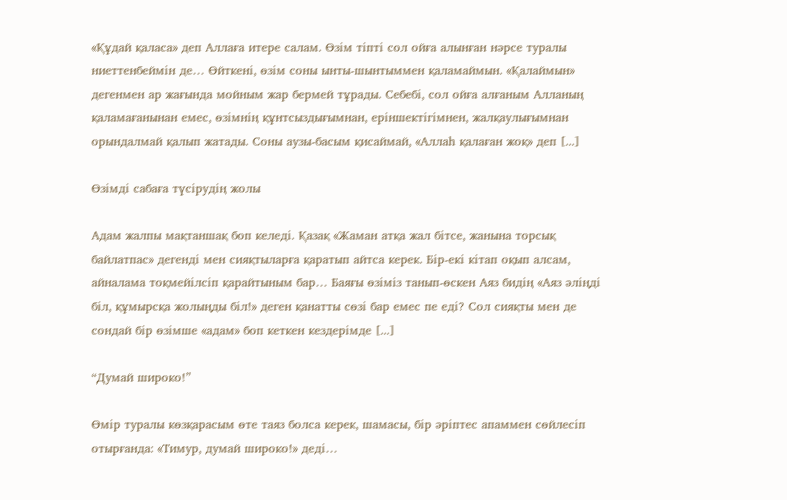«Құдай қаласа» деп Аллаға итере салам. Өзім тіпті сол ойға алынған нәрсе туралы ниеттенбеймін де… Өйткені, өзім соны ынты-шынтыммен қаламаймын. «Қалаймын» дегенмен ар жағында мойным жар бермей тұрады. Себебі, сол ойға алғаным Алланың қаламағанынан емес, өзімнің құнтсыздығымнан, еріншектігімнен, жалқаулығымнан орындалмай қалып жатады. Соны аузы-басым қисаймай, «Аллаһ қалаған жоқ» деп [...]

Өзімді сабаға түсірудің жолы

Адам жалпы мақтаншақ боп келеді. Қазақ «Жаман атқа жал бітсе, жанына торсық байлатпас» дегенді мен сияқтыларға қаратып айтса керек. Бір-екі кітап оқып алсам, айналама тоқмейілсіп қарайтыным бар… Баяғы өзіміз танып-өскен Аяз бидің «Аяз әліңді біл, құмырсқа жолыңды біл!» деген қанатты сөзі бар емес пе еді? Сол сияқты мен де сондай бір өзімше «адам» боп кеткен кездерімде [...]

“Думай широко!”

Өмір туралы көзқарасым өте таяз болса керек, шамасы, бір әріптес апаммен сөйлесіп отырғанда: «Тимур, думай широко!» деді…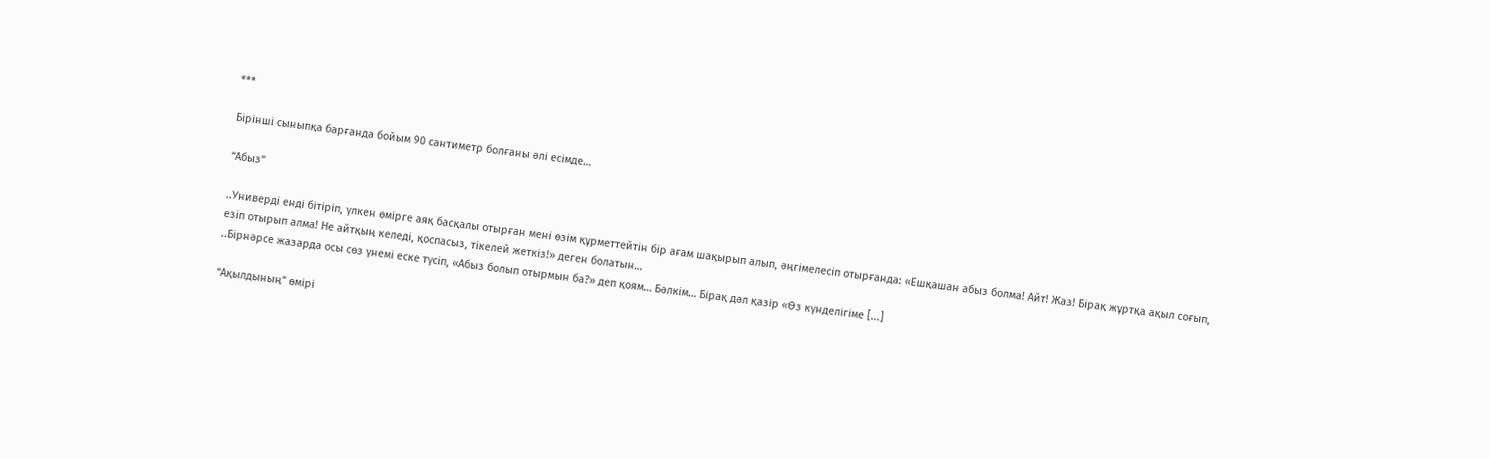***

Бірінші сыныпқа барғанда бойым 90 сантиметр болғаны әлі есімде…

“Абыз”

..Универді енді бітіріп, үлкен өмірге аяқ басқалы отырған мені өзім құрметтейтін бір ағам шақырып алып, әңгімелесіп отырғанда: «Ешқашан абыз болма! Айт! Жаз! Бірақ жұртқа ақыл соғып, езіп отырып алма! Не айтқың келеді, қоспасыз, тікелей жеткіз!» деген болатын…
..Бірнәрсе жазарда осы сөз үнемі еске түсіп, «Абыз болып отырмын ба?» деп қоям… Бәлкім… Бірақ дәл қазір «Өз күнделігіме [...]

“Ақылдының” өмірі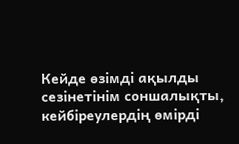Кейде өзімді ақылды сезінетінім соншалықты, кейбіреулердің өмірді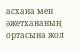асхана мен әжетхананың ортасына жол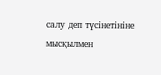салу деп түсінетініне мысқылмен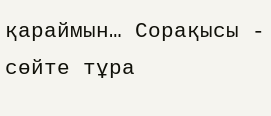қараймын… Сорақысы - сөйте тұра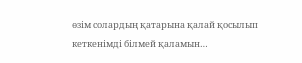өзім солардың қатарына қалай қосылып кеткенімді білмей қаламын…